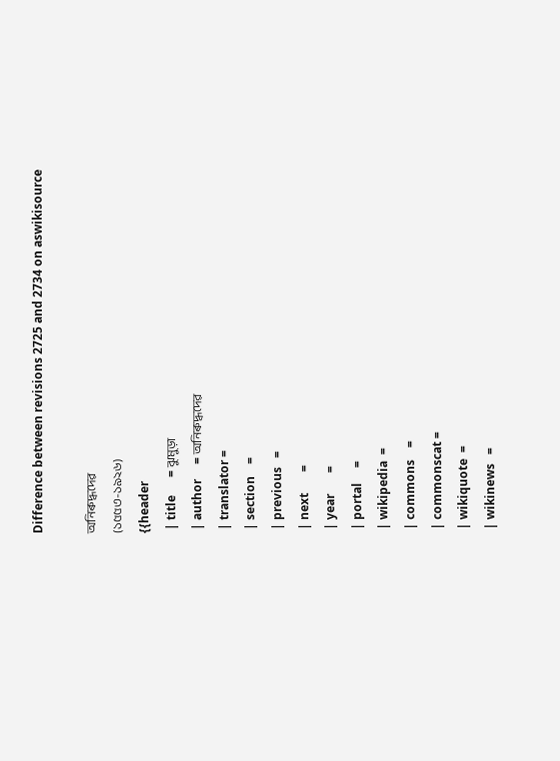Difference between revisions 2725 and 2734 on aswikisource

অনিৰুদ্ধদেৱ
(১৫৫৩-১৯২৬)
{{header
 | title      = ঝুমুড়া
 | author     = অনিৰুদ্ধদেৱ
 | translator =
 | section    =
 | previous   =
 | next       =
 | year       =
 | portal     =
 | wikipedia  =
 | commons    =
 | commonscat =
 | wikiquote  =
 | wikinews   =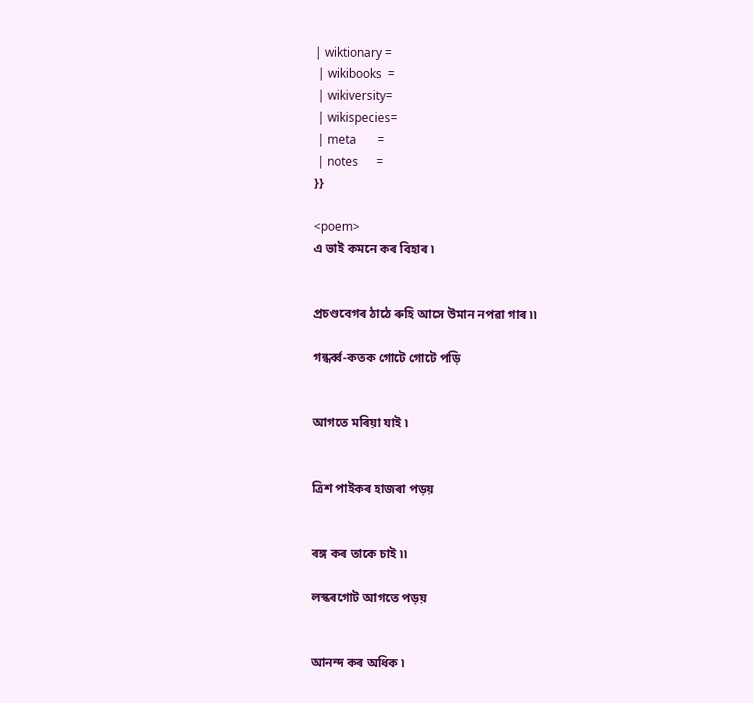| wiktionary =
 | wikibooks  =
 | wikiversity=
 | wikispecies=
 | meta       =
 | notes      =
}}

<poem>
এ ভাই কমনে কৰ বিহাৰ ৷


প্ৰচণ্ডবেগৰ ঠাঠে ৰুহি আসে উমান নপৱা গাৰ ৷৷

গন্ধৰ্ব্ব-কতক গোটে গোটে পড়ি


আগতে মৰিয়া যাই ৷


ত্ৰিশ পাইকৰ হাজৰা পড়য়


ৰঙ্গ কৰ তাকে চাই ৷৷

লস্কৰগোট আগতে পড়য়


আনন্দ কৰ অধিক ৷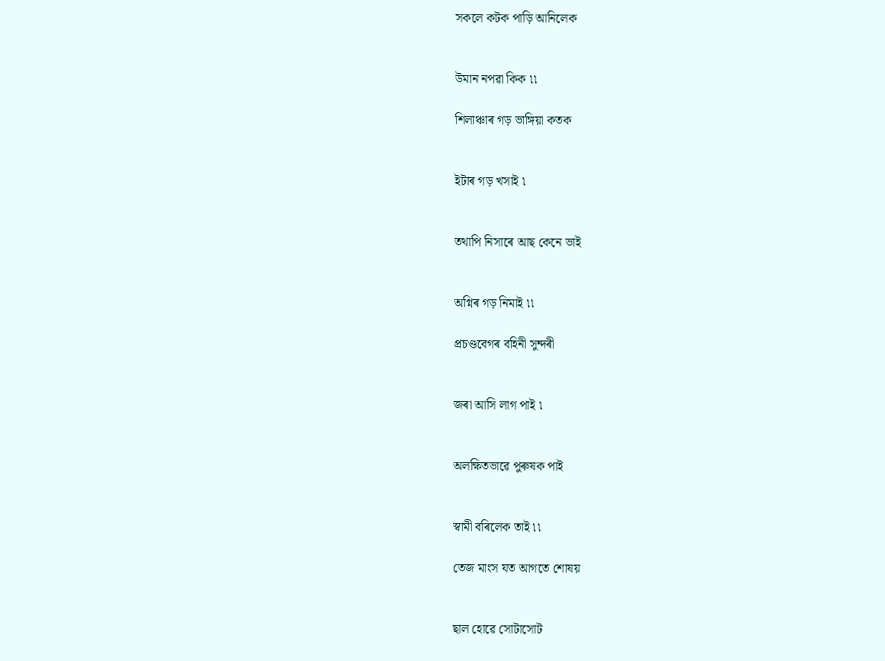সকলে কটক পাড়ি আনিলেক


উমান নপৱা কিক ৷৷

শিলাঞ্চাৰ গড় ভাঙ্গিয়া কতক


ইটাৰ গড় খসাই ৷


তথাপি নিসাৰে আছ কেনে ভাই


অগ্নিৰ গড় নিমাই ৷৷

প্ৰচণ্ডবেগৰ বহিনী সুন্দৰী


জৰা আসি লাগ পাই ৷


অলক্ষিতভাৱে পুৰুষক পাই


স্বামী বৰিলেক তাই ৷৷

তেজ মাংস যত আগতে শোষয়


ছাল হোৱে সোটাসোট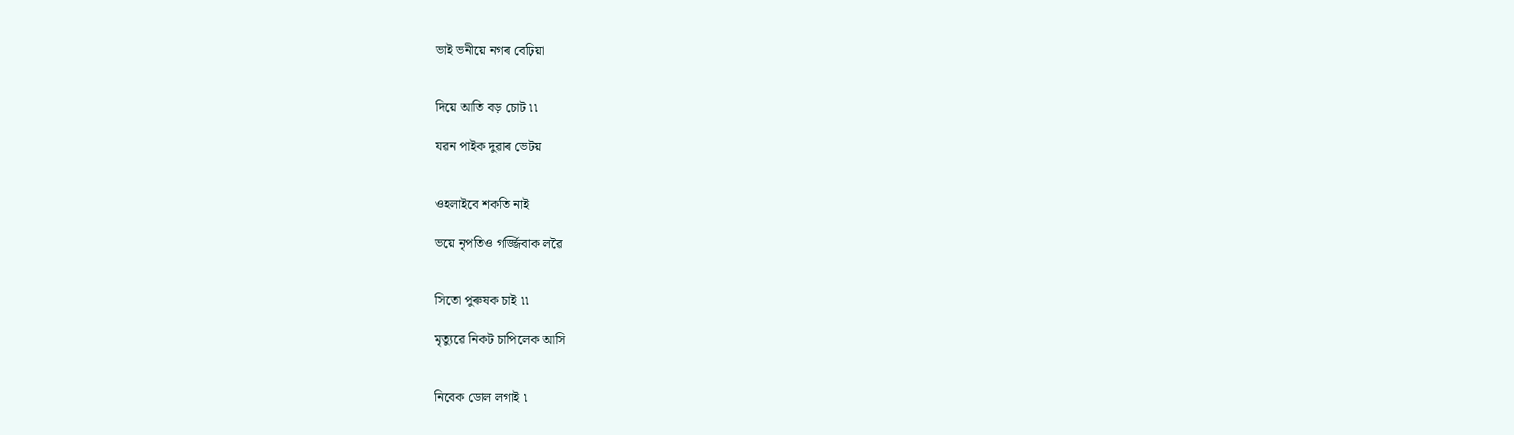ভাই ভনীয়ে নগৰ বেঢ়িয়া


দিয়ে আতি বড় চোট ৷৷

যৱন পাইক দুৱাৰ ভেটয়


ওহলাইবে শকতি নাই

ভয়ে নৃপতিও গৰ্জ্জিবাক লৱৈ


সিতো পুৰুষক চাই ৷৷

মৃত্যুৱে নিকট চাপিলেক আসি


নিবেক ডোল লগাই ৷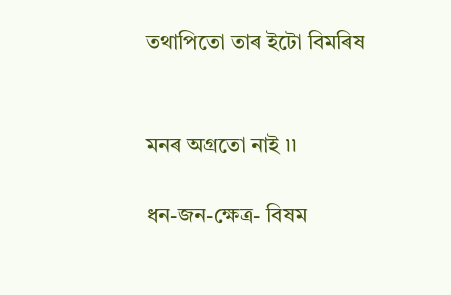তথাপিতো তাৰ ইটো বিমৰিষ


মনৰ অগ্ৰতো নাই ৷৷

ধন-জন-ক্ষেত্ৰ- বিষম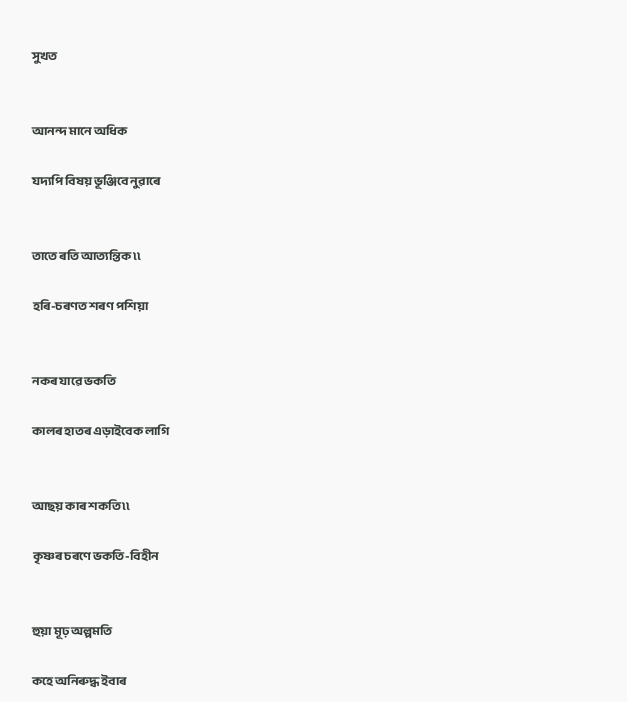সুখত


আনন্দ মানে অধিক

যদ্যপি বিষয় ভূঞ্জিবে নুৱাৰে


তাতে ৰতি আত্যন্তিক ৷৷

হৰি-চৰণত শৰণ পশিয়া


নকৰ যাৱে ভকতি

কালৰ হাতৰ এড়াইবেক লাগি


আছয় কাৰ শকতি ৷৷

কৃষ্ণৰ চৰণে ভকতি-বিহীন


হুয়া মূঢ় অল্পমতি

কহে অনিৰুদ্ধ ইবাৰ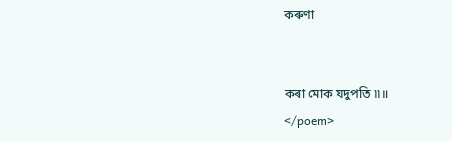কৰুণা


কৰা মোক যদুপতি ৷৷॥
</poem>